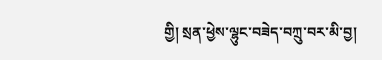གྱི། སྲན་ཕྱེས་ལྷུང་བཟེད་བཀྲུ་བར་མི་བྱ།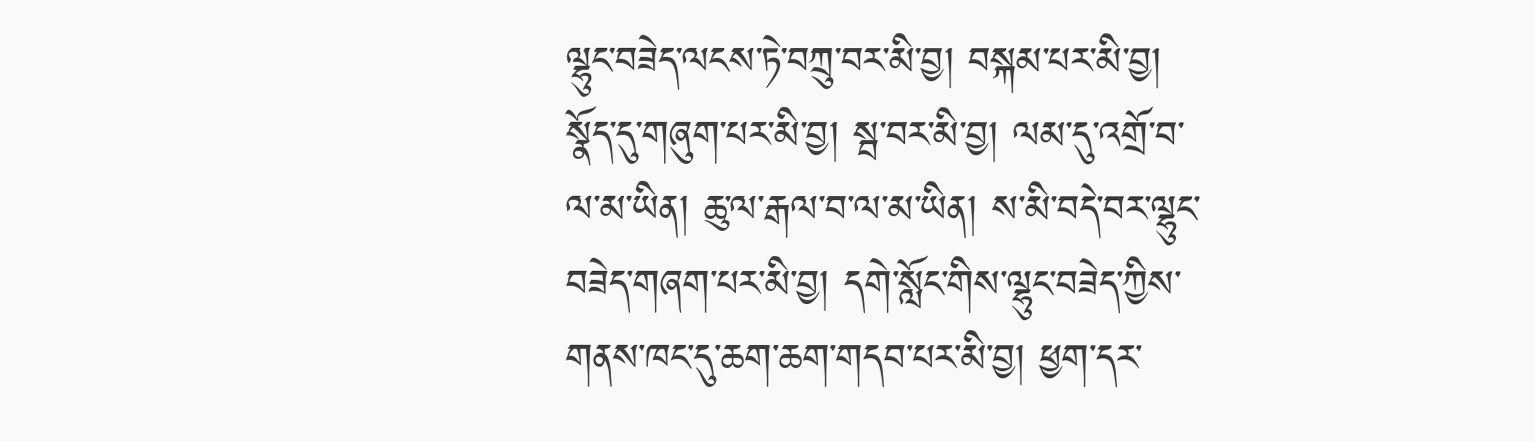ལྷུང་བཟེད་ལངས་ཏེ་བཀྲུ་བར་མི་བྱ། བསྐམ་པར་མི་བྱ། སྣོད་དུ་གཞུག་པར་མི་བྱ། སྦ་བར་མི་བྱ། ལམ་དུ་འགྲོ་བ་ལ་མ་ཡིན། ཆུ་ལ་རྒལ་བ་ལ་མ་ཡིན། ས་མི་བདེ་བར་ལྷུང་བཟེད་གཞག་པར་མི་བྱ། དགེ་སློང་གིས་ལྷུང་བཟེད་ཀྱིས་གནས་ཁང་དུ་ཆག་ཆག་གདབ་པར་མི་བྱ། ཕྱག་དར་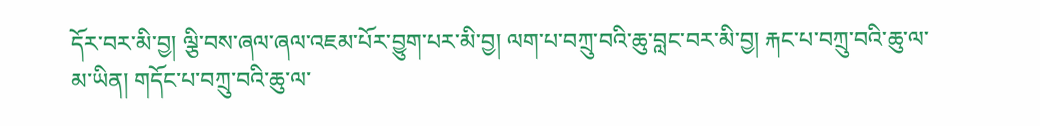དོར་བར་མི་བྱ། ལྕི་བས་ཞལ་ཞལ་འཇམ་པོར་བྱུག་པར་མི་བྱ། ལག་པ་བཀྲུ་བའི་ཆུ་བླང་བར་མི་བྱ། རྐང་པ་བཀྲུ་བའི་ཆུ་ལ་མ་ཡིན། གདོང་པ་བཀྲུ་བའི་ཆུ་ལ་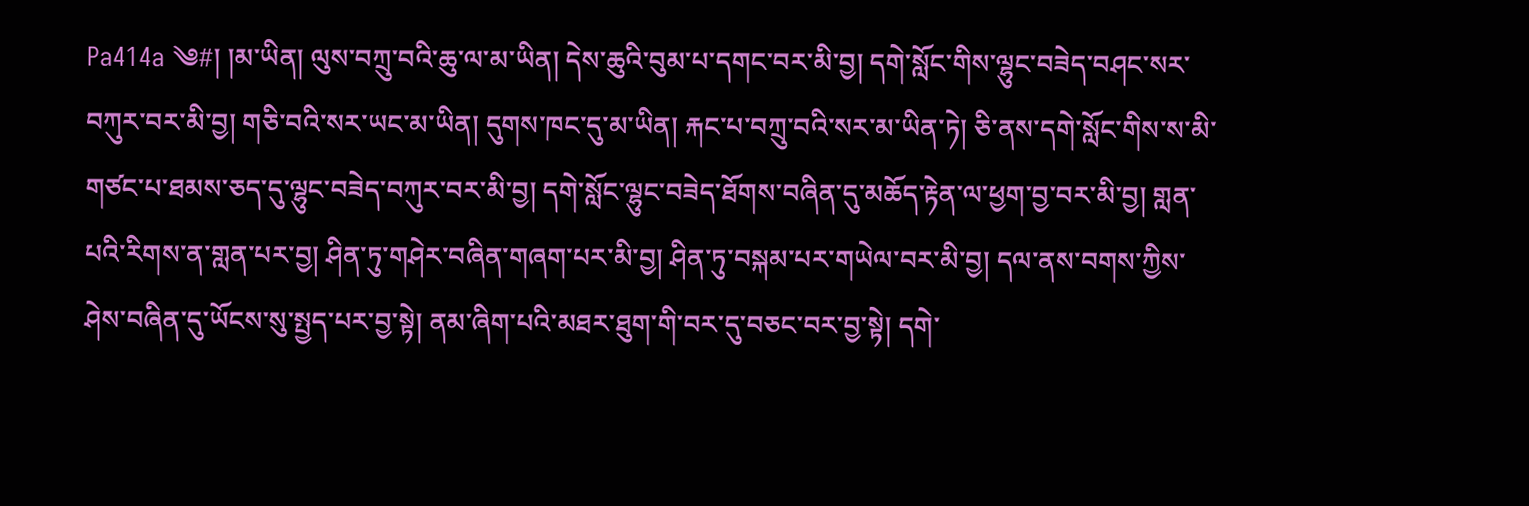Pa414a ༄#། །མ་ཡིན། ལུས་བཀྲུ་བའི་ཆུ་ལ་མ་ཡིན། དེས་ཆུའི་བུམ་པ་དགང་བར་མི་བྱ། དགེ་སློང་གིས་ལྷུང་བཟེད་བཤང་སར་བཀུར་བར་མི་བྱ། གཅི་བའི་སར་ཡང་མ་ཡིན། དུགས་ཁང་དུ་མ་ཡིན། རྐང་པ་བཀྲུ་བའི་སར་མ་ཡིན་ཏེ། ཅི་ནས་དགེ་སློང་གིས་ས་མི་གཙང་པ་ཐམས་ཅད་དུ་ལྷུང་བཟེད་བཀུར་བར་མི་བྱ། དགེ་སློང་ལྷུང་བཟེད་ཐོགས་བཞིན་དུ་མཆོད་རྟེན་ལ་ཕྱག་བྱ་བར་མི་བྱ། གླན་པའི་རིགས་ན་གླན་པར་བྱ། ཤིན་ཏུ་གཤེར་བཞིན་གཞག་པར་མི་བྱ། ཤིན་ཏུ་བསྐམ་པར་གཡེལ་བར་མི་བྱ། དལ་ནས་བགས་ཀྱིས་ཤེས་བཞིན་དུ་ཡོངས་སུ་སྤྱད་པར་བྱ་སྟེ། ནམ་ཞིག་པའི་མཐར་ཐུག་གི་བར་དུ་བཅང་བར་བྱ་སྟེ། དགེ་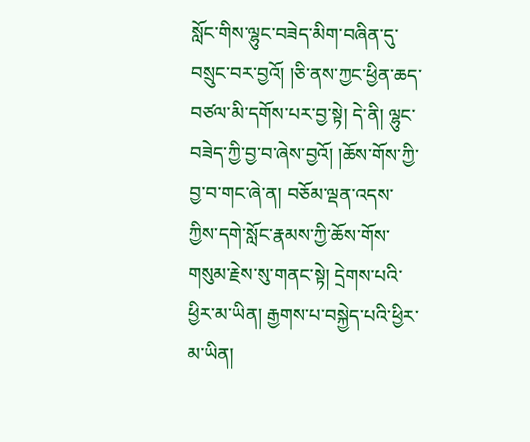སློང་གིས་ལྷུང་བཟེད་མིག་བཞིན་དུ་བསྲུང་བར་བྱའོ། །ཅི་ནས་ཀྱང་ཕྱིན་ཆད་བཙལ་མི་དགོས་པར་བྱ་སྟེ། དེ་ནི། ལྷུང་བཟེད་ཀྱི་བྱ་བ་ཞེས་བྱའོ། །ཆོས་གོས་ཀྱི་བྱ་བ་གང་ཞེ་ན། བཅོམ་ལྡན་འདས་ཀྱིས་དགེ་སློང་རྣམས་ཀྱི་ཆོས་གོས་གསུམ་རྗེས་སུ་གནང་སྟེ། དྲེགས་པའི་ཕྱིར་མ་ཡིན། རྒྱགས་པ་བསྐྱེད་པའི་ཕྱིར་མ་ཡིན།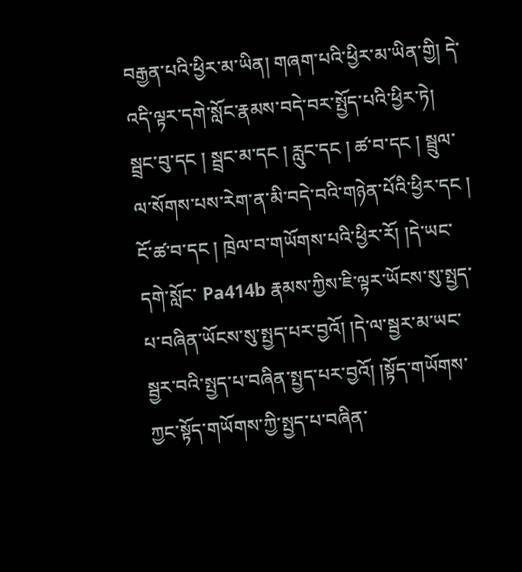བརྒྱན་པའི་ཕྱིར་མ་ཡིན། གཞག་པའི་ཕྱིར་མ་ཡིན་གྱི། དེ་འདི་ལྟར་དགེ་སློང་རྣམས་བདེ་བར་སྤྱོད་པའི་ཕྱིར་ཏེ། སྦྲང་བུ་དང ། སྦྲང་མ་དང ། རླུང་དང ། ཚ་བ་དང ། སྦྲུལ་ལ་སོགས་པས་རེག་ན་མི་བདེ་བའི་གཉེན་པོའི་ཕྱིར་དང ། ངོ་ཚ་བ་དང ། ཁྲེལ་བ་གཡོགས་པའི་ཕྱིར་རོ། །དེ་ཡང་དགེ་སློང་ Pa414b རྣམས་ཀྱིས་ཇི་ལྟར་ཡོངས་སུ་སྤྱད་པ་བཞིན་ཡོངས་སུ་སྤྱད་པར་བྱའོ། །དེ་ལ་སྦྱར་མ་ཡང་སྦྱར་བའི་སྤྱད་པ་བཞིན་སྤྱད་པར་བྱའོ། །སྟོད་གཡོགས་ཀྱང་སྟོད་གཡོགས་ཀྱི་སྤྱད་པ་བཞིན་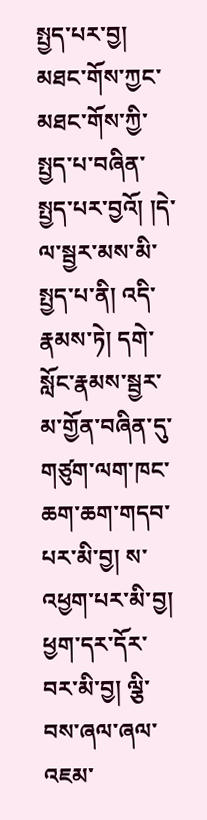སྤྱད་པར་བྱ། མཐང་གོས་ཀྱང་མཐང་གོས་ཀྱི་སྤྱད་པ་བཞིན་སྤྱད་པར་བྱའོ། །དེ་ལ་སྦྱར་མས་མི་སྤྱད་པ་ནི། འདི་རྣམས་ཏེ། དགེ་སློང་རྣམས་སྦྱར་མ་གྱོན་བཞིན་དུ་གཙུག་ལག་ཁང་ཆག་ཆག་གདབ་པར་མི་བྱ། ས་འཕྱག་པར་མི་བྱ། ཕྱག་དར་དོར་བར་མི་བྱ། ལྕི་བས་ཞལ་ཞལ་འཇམ་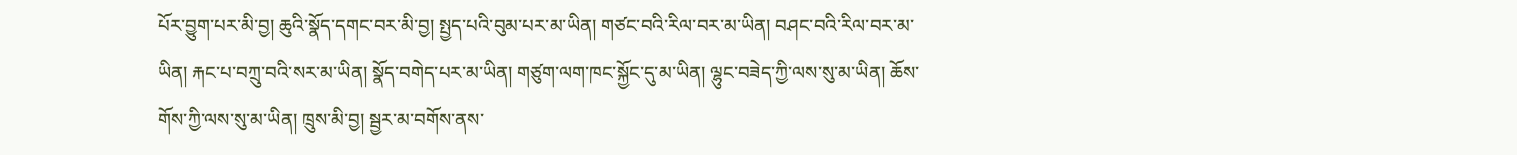པོར་བྱུག་པར་མི་བྱ། ཆུའི་སྣོད་དགང་བར་མི་བྱ། སྤྱད་པའི་བུམ་པར་མ་ཡིན། གཙང་བའི་རིལ་བར་མ་ཡིན། བཤང་བའི་རིལ་བར་མ་ཡིན། རྐང་པ་བཀྲུ་བའི་སར་མ་ཡིན། སྣོད་བགེད་པར་མ་ཡིན། གཙུག་ལག་ཁང་སྐྱོང་དུ་མ་ཡིན། ལྷུང་བཟེད་ཀྱི་ལས་སུ་མ་ཡིན། ཆོས་གོས་ཀྱི་ལས་སུ་མ་ཡིན། ཁྲུས་མི་བྱ། སྦྱར་མ་བགོས་ནས་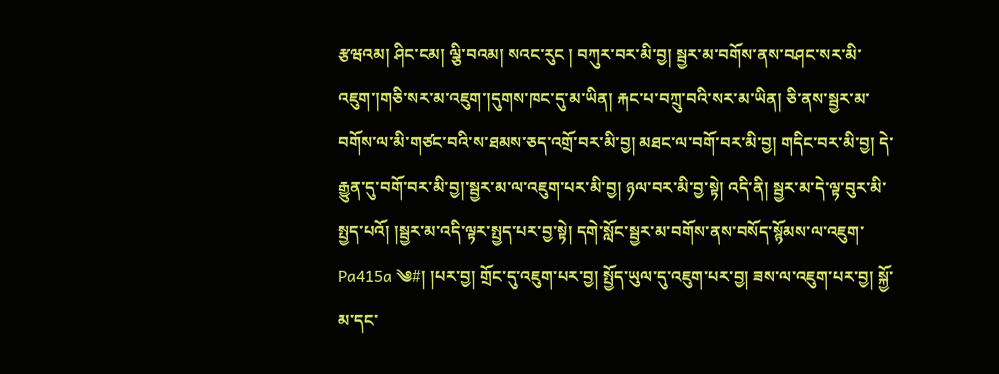རྩཝའམ། ཤིང་ངམ། ལྕི་བའམ། སའང་རུང ། བཀུར་བར་མི་བྱ། སྦྱར་མ་བགོས་ནས་བཤང་སར་མི་འཇུག་།གཅི་སར་མ་འཇུག་།དུགས་ཁང་དུ་མ་ཡིན། རྐང་པ་བཀྲུ་བའི་སར་མ་ཡིན། ཅི་ནས་སྦྱར་མ་བགོས་ལ་མི་གཙང་བའི་ས་ཐམས་ཅད་འགྲོ་བར་མི་བྱ། མཐང་ལ་བགོ་བར་མི་བྱ། གདིང་བར་མི་བྱ། དེ་རྒྱུན་དུ་བགོ་བར་མི་བྱ།་སྦྱར་མ་ལ་འཇུག་པར་མི་བྱ། ཉལ་བར་མི་བྱ་སྟེ། འདི་ནི། སྦྱར་མ་དེ་ལྟ་བུར་མི་སྤྱད་པའོ། །སྦྱར་མ་འདི་ལྟར་སྤྱད་པར་བྱ་སྟེ། དགེ་སློང་སྦྱར་མ་བགོས་ནས་བསོད་སྙོམས་ལ་འཇུག་ Pa415a ༄#། །པར་བྱ། གྲོང་དུ་འཇུག་པར་བྱ། སྤྱོད་ཡུལ་དུ་འཇུག་པར་བྱ། ཟས་ལ་འཇུག་པར་བྱ། སྐྱོ་མ་དང་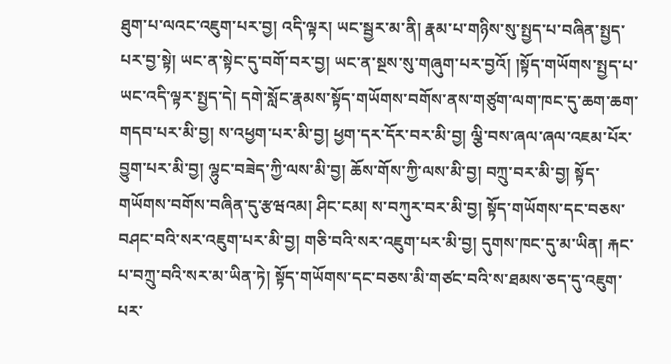ཐུག་པ་ལའང་འཇུག་པར་བྱ། འདི་ལྟར། ཡང་སྦྱར་མ་ནི། རྣམ་པ་གཉིས་སུ་སྤྱད་པ་བཞིན་སྤྱད་པར་བྱ་སྟེ། ཡང་ན་སྟེང་དུ་བགོ་བར་བྱ། ཡང་ན་སྔས་སུ་གཞུག་པར་བྱའོ། །སྟོད་གཡོགས་སྤྱད་པ་ཡང་འདི་ལྟར་སྤྱད་དེ། དགེ་སློང་རྣམས་སྟོད་གཡོགས་བགོས་ནས་གཙུག་ལག་ཁང་དུ་ཆག་ཆག་གདབ་པར་མི་བྱ། ས་འཕྱག་པར་མི་བྱ། ཕྱག་དར་དོར་བར་མི་བྱ། ལྕི་བས་ཞལ་ཞལ་འཇམ་པོར་བྱུག་པར་མི་བྱ། ལྷུང་བཟེད་ཀྱི་ལས་མི་བྱ། ཆོས་གོས་ཀྱི་ལས་མི་བྱ། བཀྲུ་བར་མི་བྱ། སྟོད་གཡོགས་བགོས་བཞིན་དུ་རྩཝའམ། ཤིང་ངམ། ས་བཀུར་བར་མི་བྱ། སྟོད་གཡོགས་དང་བཅས་བཤང་བའི་སར་འཇུག་པར་མི་བྱ། གཅི་བའི་སར་འཇུག་པར་མི་བྱ། དུགས་ཁང་དུ་མ་ཡིན། རྐང་པ་བཀྲུ་བའི་སར་མ་ཡིན་ཏེ། སྟོད་གཡོགས་དང་བཅས་མི་གཙང་བའི་ས་ཐམས་ཅད་དུ་འཇུག་པར་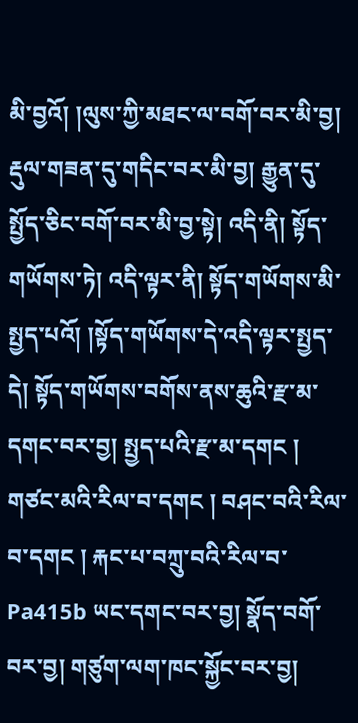མི་བྱའོ། །ལུས་ཀྱི་མཐང་ལ་བགོ་བར་མི་བྱ། རྡུལ་གཟན་དུ་གདིང་བར་མི་བྱ། རྒྱུན་དུ་སྤྱོད་ཅིང་བགོ་བར་མི་བྱ་སྟེ། འདི་ནི། སྟོད་གཡོགས་ཏེ། འདི་ལྟར་ནི། སྟོད་གཡོགས་མི་སྤྱད་པའོ། །སྟོད་གཡོགས་དེ་འདི་ལྟར་སྤྱད་དེ། སྟོད་གཡོགས་བགོས་ནས་ཆུའི་རྫ་མ་དགང་བར་བྱ། སྤྱད་པའི་རྫ་མ་དགང ། གཙང་མའི་རིལ་བ་དགང ། བཤང་བའི་རིལ་བ་དགང ། རྐང་པ་བཀྲུ་བའི་རིལ་བ་ Pa415b ཡང་དགང་བར་བྱ། སྣོད་བགོ་བར་བྱ། གཙུག་ལག་ཁང་སྐྱོང་བར་བྱ།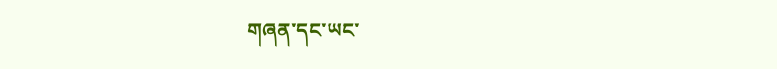གཞན་དང་ཡང་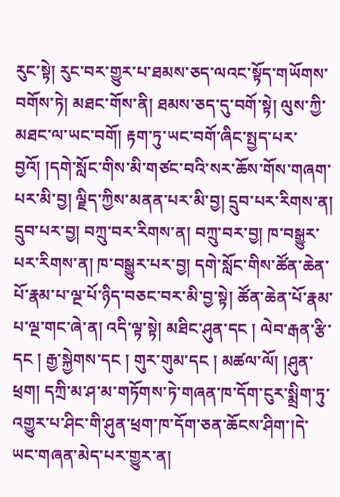རུང་སྟེ། རུང་བར་གྱུར་པ་ཐམས་ཅད་ལའང་སྟོད་གཡོགས་བགོས་ཏེ། མཐང་གོས་ནི། ཐམས་ཅད་དུ་བགོ་སྟེ། ལུས་ཀྱི་མཐང་ལ་ཡང་བགོ། རྟག་ཏུ་ཡང་བགོ་ཞིང་སྤྱད་པར་བྱའོ། །དགེ་སློང་གིས་མི་གཙང་བའི་སར་ཆོས་གོས་གཞག་པར་མི་བྱ། ལྗིད་ཀྱིས་མནན་པར་མི་བྱ། དྲུབ་པར་རིགས་ན། དྲུབ་པར་བྱ། བཀྲུ་བར་རིགས་ན། བཀྲུ་བར་བྱ། ཁ་བསྒྱུར་པར་རིགས་ན། ཁ་བསྒྱུར་པར་བྱ། དགེ་སློང་གིས་ཚོན་ཆེན་པོ་རྣམ་པ་ལྔ་པོ་ཉིད་བཅང་བར་མི་བྱ་སྟེ། ཚོན་ཆེན་པོ་རྣམ་པ་ལྔ་གང་ཞེ་ན། འདི་ལྟ་སྟེ། མཐིང་ཤུན་དང ། ལེབ་རྒན་རྩི་དང ། རྒྱ་སྐྱེགས་དང ། གུར་གུམ་དང ། མཚལ་ལོ། །ཤུན་ཕྲག། དཀྲི་མ་ཤ་མ་གཏོགས་ཏེ་གཞན་ཁ་དོག་ངུར་སྨྲིག་ཏུ་འགྱུར་པ་ཤིང་གི་ཤུན་ཕྲག་ཁ་དོག་ཅན་ཆོངས་ཤིག་།དེ་ཡང་གཞན་མེད་པར་གྱུར་ན།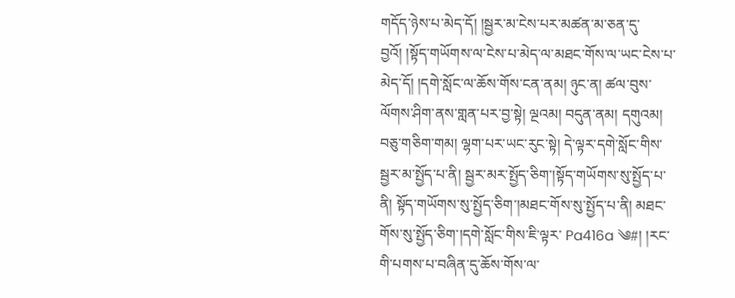གདོད་ཉེས་པ་མེད་དོ། །སྦྱར་མ་ངེས་པར་མཚན་མ་ཅན་དུ་བྱའོ། །སྟོད་གཡོགས་ལ་ངེས་པ་མེད་ལ་མཐང་གོས་ལ་ཡང་ངེས་པ་མེད་དོ། །དགེ་སློང་ལ་ཆོས་གོས་ངན་ནམ། ཉུང་ན། ཚལ་བུས་ལོགས་ཤིག་ནས་གླན་པར་བྱ་སྟེ། ལྔའམ། བདུན་ནམ། དགུའམ། བཅུ་གཅིག་གམ། ལྷག་པར་ཡང་རུང་སྟེ། དེ་ལྟར་དགེ་སློང་གིས་སྦྱར་མ་སྤྱོད་པ་ནི། སྦྱར་མར་སྤྱོད་ཅིག་།སྟོད་གཡོགས་སུ་སྤྱོད་པ་ནི། སྟོད་གཡོགས་སུ་སྤྱོད་ཅིག་།མཐང་གོས་སུ་སྤྱོད་པ་ནི། མཐང་གོས་སུ་སྤྱོད་ཅིག་།དགེ་སློང་གིས་ཇི་ལྟར་ Pa416a ༄#། །རང་གི་པགས་པ་བཞིན་དུ་ཆོས་གོས་ལ་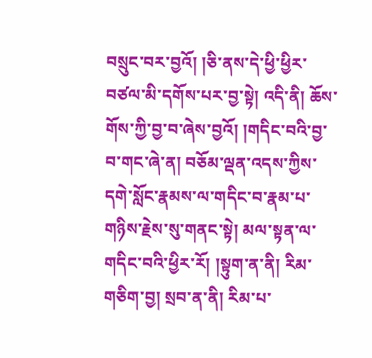བསྲུང་བར་བྱའོ། །ཅི་ནས་དེ་ཕྱི་ཕྱིར་བཙལ་མི་དགོས་པར་བྱ་སྟེ། འདི་ནི། ཆོས་གོས་ཀྱི་བྱ་བ་ཞེས་བྱའོ། །གདིང་བའི་བྱ་བ་གང་ཞེ་ན། བཅོམ་ལྡན་འདས་ཀྱིས་དགེ་སློང་རྣམས་ལ་གདིང་བ་རྣམ་པ་གཉིས་རྗེས་སུ་གནང་སྟེ། མལ་སྟན་ལ་གདིང་བའི་ཕྱིར་རོ། །སྟུག་ན་ནི། རིམ་གཅིག་བྱ། སྲབ་ན་ནི། རིམ་པ་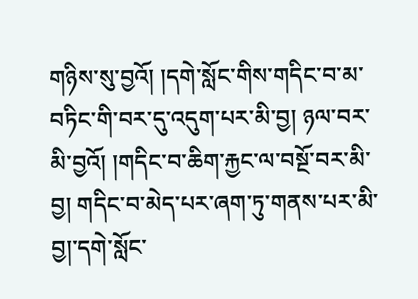གཉིས་སུ་བྱའོ། །དགེ་སློང་གིས་གདིང་བ་མ་བཏིང་གི་བར་དུ་འདུག་པར་མི་བྱ། ཉལ་བར་མི་བྱའོ། །གདིང་བ་ཆིག་རྐྱང་ལ་བསྔོ་བར་མི་བྱ། གདིང་བ་མེད་པར་ཞག་ཏུ་གནས་པར་མི་བྱ།་དགེ་སློང་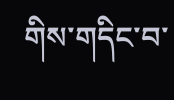གིས་གདིང་བ་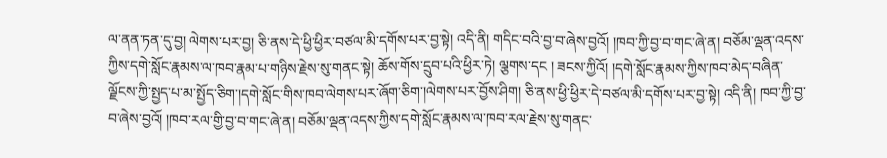ལ་ནན་ཏན་དུ་བྱ། ལེགས་པར་བྱ། ཅི་ནས་དེ་ཕྱི་ཕྱིར་བཙལ་མི་དགོས་པར་བྱ་སྟེ། འདི་ནི། གདིང་བའི་བྱ་བ་ཞེས་བྱའོ། །ཁབ་ཀྱི་བྱ་བ་གང་ཞེ་ན། བཅོམ་ལྡན་འདས་ཀྱིས་དགེ་སློང་རྣམས་ལ་ཁབ་རྣམ་པ་གཉིས་རྗེས་སུ་གནང་སྟེ། ཆོས་གོས་དྲུབ་པའི་ཕྱིར་ཏེ། ལྕགས་དང ། ཟངས་ཀྱིའོ། །དགེ་སློང་རྣམས་ཀྱིས་ཁབ་མེད་བཞིན་ལྗོངས་ཀྱི་སྤྱད་པ་མ་སྤྱོད་ཅིག་།དགེ་སློང་གིས་ཁབ་ལེགས་པར་ཞོག་ཅིག་།ལེགས་པར་བྱོས་ཤིག། ཅི་ནས་ཕྱི་ཕྱིར་དེ་བཙལ་མི་དགོས་པར་བྱ་སྟེ། འདི་ནི། ཁབ་ཀྱི་བྱ་བ་ཞེས་བྱའོ། །ཁབ་རལ་གྱི་བྱ་བ་གང་ཞེ་ན། བཅོམ་ལྡན་འདས་ཀྱིས་དགེ་སློང་རྣམས་ལ་ཁབ་རལ་རྗེས་སུ་གནང་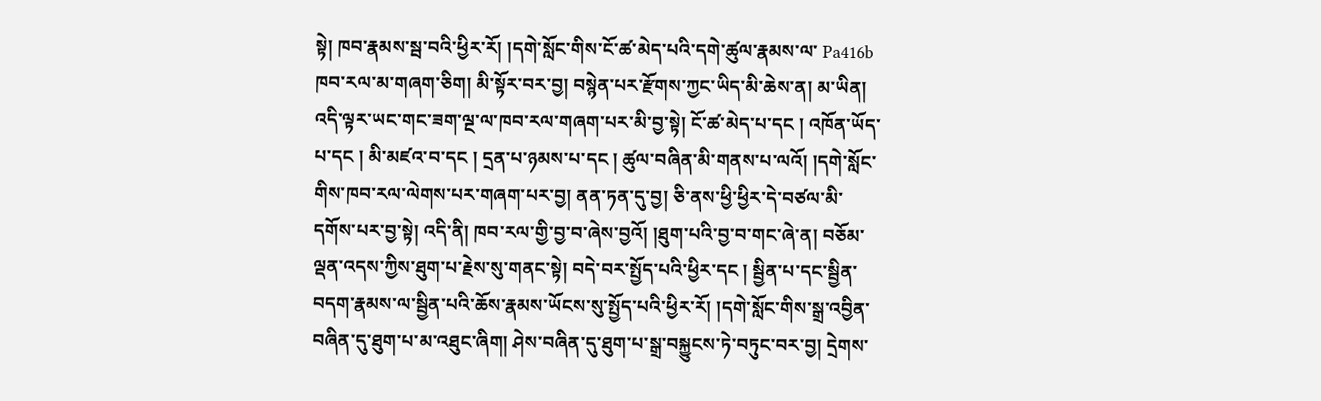སྟེ། ཁབ་རྣམས་སྦ་བའི་ཕྱིར་རོ། །དགེ་སློང་གིས་ངོ་ཚ་མེད་པའི་དགེ་ཚུལ་རྣམས་ལ་ Pa416b ཁབ་རལ་མ་གཞག་ཅིག། མི་སྟོར་བར་བྱ། བསྙེན་པར་རྫོགས་ཀྱང་ཡིད་མི་ཆེས་ན། མ་ཡིན། འདི་ལྟར་ཡང་གང་ཟག་ལྔ་ལ་ཁབ་རལ་གཞག་པར་མི་བྱ་སྟེ། ངོ་ཚ་མེད་པ་དང ། འཁོན་ཡོད་པ་དང ། མི་མཛའ་བ་དང ། དྲན་པ་ཉམས་པ་དང ། ཚུལ་བཞིན་མི་གནས་པ་ལའོ། །དགེ་སློང་གིས་ཁབ་རལ་ལེགས་པར་གཞག་པར་བྱ། ནན་ཏན་དུ་བྱ། ཅི་ནས་ཕྱི་ཕྱིར་དེ་བཙལ་མི་དགོས་པར་བྱ་སྟེ། འདི་ནི། ཁབ་རལ་གྱི་བྱ་བ་ཞེས་བྱའོ། །ཐུག་པའི་བྱ་བ་གང་ཞེ་ན། བཅོམ་ལྡན་འདས་ཀྱིས་ཐུག་པ་རྗེས་སུ་གནང་སྟེ། བདེ་བར་སྤྱོད་པའི་ཕྱིར་དང ། སྦྱིན་པ་དང་སྦྱིན་བདག་རྣམས་ལ་སྦྱིན་པའི་ཆོས་རྣམས་ཡོངས་སུ་སྤྱོད་པའི་ཕྱིར་རོ། །དགེ་སློང་གིས་སྒྲ་འབྱིན་བཞིན་དུ་ཐུག་པ་མ་འཐུང་ཞིག། ཤེས་བཞིན་དུ་ཐུག་པ་སྒྲ་བསྐྱུངས་ཏེ་བཏུང་བར་བྱ། དྲེགས་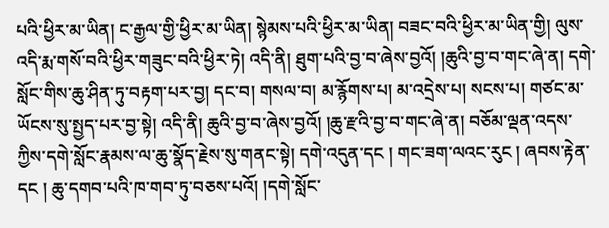པའི་ཕྱིར་མ་ཡིན། ང་རྒྱལ་གྱི་ཕྱིར་མ་ཡིན། སྙེམས་པའི་ཕྱིར་མ་ཡིན། བཟང་བའི་ཕྱིར་མ་ཡིན་གྱི། ལུས་འདི་རྨ་གསོ་བའི་ཕྱིར་གཟུང་བའི་ཕྱིར་ཏེ། འདི་ནི། ཐུག་པའི་བྱ་བ་ཞེས་བྱའོ། །ཆུའི་བྱ་བ་གང་ཞེ་ན། དགེ་སློང་གིས་ཆུ་ཤིན་ཏུ་བརྟག་པར་བྱ། དང་བ། གསལ་བ། མ་རྙོགས་པ། མ་འདྲེས་པ། སངས་པ། གཙང་མ་ཡོངས་སུ་སྤྱད་པར་བྱ་སྟེ། འདི་ནི། ཆུའི་བྱ་བ་ཞེས་བྱའོ། །ཆུ་རྫའི་བྱ་བ་གང་ཞེ་ན། བཅོམ་ལྡན་འདས་ཀྱིས་དགེ་སློང་རྣམས་ལ་ཆུ་སྣོད་རྗེས་སུ་གནང་སྟེ། དགེ་འདུན་དང ། གང་ཟག་ལའང་རུང ། ཞབས་རྟེན་དང ། ཆུ་དགབ་པའི་ཁ་གབ་ཏུ་བཅས་པའོ། །དགེ་སློང་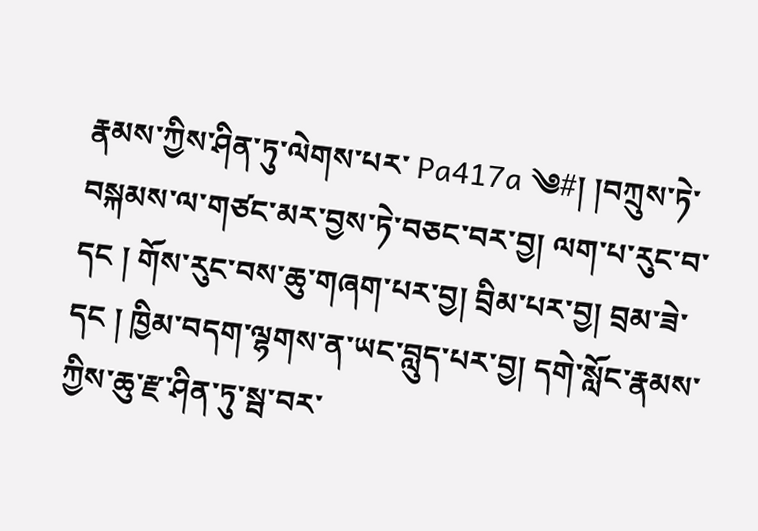རྣམས་ཀྱིས་ཤིན་ཏུ་ལེགས་པར་ Pa417a ༄#། །བཀྲུས་ཏེ་བསྐམས་ལ་གཙང་མར་བྱས་ཏེ་བཅང་བར་བྱ། ལག་པ་རུང་བ་དང ། གོས་རུང་བས་ཆུ་གཞག་པར་བྱ། བྲིམ་པར་བྱ། བྲམ་ཟེ་དང ། ཁྱིམ་བདག་ལྷགས་ན་ཡང་བླུད་པར་བྱ། དགེ་སློང་རྣམས་ཀྱིས་ཆུ་རྫ་ཤིན་ཏུ་སྦ་བར་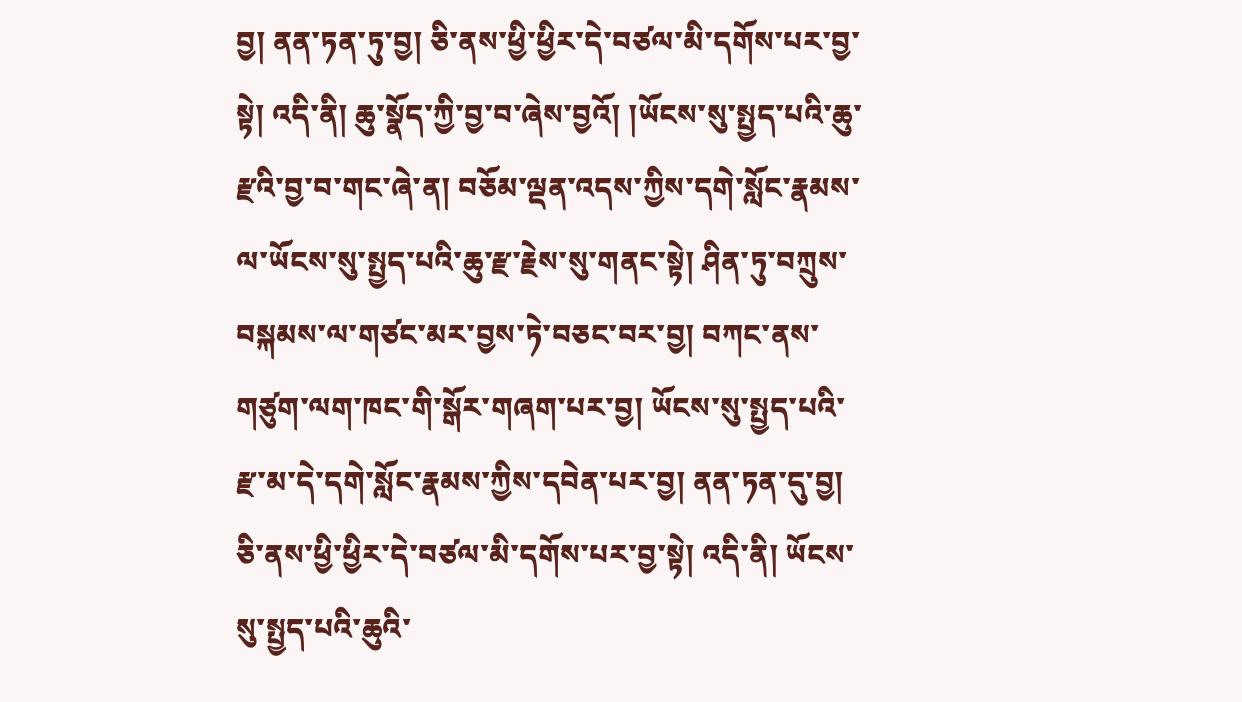བྱ། ནན་ཏན་ཏུ་བྱ། ཅི་ནས་ཕྱི་ཕྱིར་དེ་བཙལ་མི་དགོས་པར་བྱ་སྟེ། འདི་ནི། ཆུ་སྣོད་ཀྱི་བྱ་བ་ཞེས་བྱའོ། །ཡོངས་སུ་སྤྱད་པའི་ཆུ་རྫའི་བྱ་བ་གང་ཞེ་ན། བཅོམ་ལྡན་འདས་ཀྱིས་དགེ་སློང་རྣམས་ལ་ཡོངས་སུ་སྤྱད་པའི་ཆུ་རྫ་རྗེས་སུ་གནང་སྟེ། ཤིན་ཏུ་བཀྲུས་བསྐམས་ལ་གཙང་མར་བྱས་ཏེ་བཅང་བར་བྱ། བཀང་ནས་གཙུག་ལག་ཁང་གི་སྒོར་གཞག་པར་བྱ། ཡོངས་སུ་སྤྱད་པའི་རྫ་མ་དེ་དགེ་སློང་རྣམས་ཀྱིས་དབེན་པར་བྱ། ནན་ཏན་དུ་བྱ། ཅི་ནས་ཕྱི་ཕྱིར་དེ་བཙལ་མི་དགོས་པར་བྱ་སྟེ། འདི་ནི། ཡོངས་སུ་སྤྱད་པའི་ཆུའི་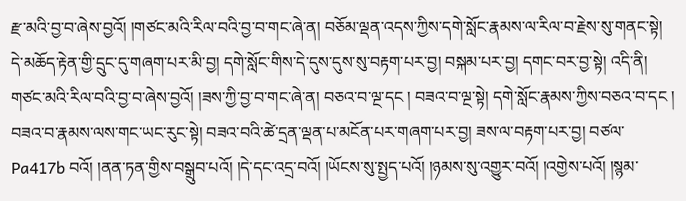རྫ་མའི་བྱ་བ་ཞེས་བྱའོ། །གཙང་མའི་རིལ་བའི་བྱ་བ་གང་ཞེ་ན། བཅོམ་ལྡན་འདས་ཀྱིས་དགེ་སློང་རྣམས་ལ་རིལ་བ་རྗེས་སུ་གནང་སྟེ། དེ་མཆོད་རྟེན་གྱི་དྲུང་དུ་གཞག་པར་མི་བྱ། དགེ་སློང་གིས་དེ་དུས་དུས་སུ་བརྟག་པར་བྱ། བསྐམ་པར་བྱ། དགང་བར་བྱ་སྟེ། འདི་ནི། གཙང་མའི་རིལ་བའི་བྱ་བ་ཞེས་བྱའོ། །ཟས་ཀྱི་བྱ་བ་གང་ཞེ་ན། བཅའ་བ་ལྔ་དང ། བཟའ་བ་ལྔ་སྟེ། དགེ་སློང་རྣམས་ཀྱིས་བཅའ་བ་དང ། བཟའ་བ་རྣམས་ལས་གང་ཡང་རུང་སྟེ། བཟའ་བའི་ཚེ་དྲན་ལྡན་པ་མངོན་པར་གཞག་པར་བྱ། ཟས་ལ་བརྟག་པར་བྱ། བཙལ་ Pa417b བའོ། །ནན་ཏན་གྱིས་བསྒྲུབ་པའོ། །དེ་དང་འདྲ་བའོ། །ཡོངས་སུ་སྤྱད་པའོ། །ཉམས་སུ་འགྱུར་བའོ། །འགྱེས་པའོ། །སྙམ་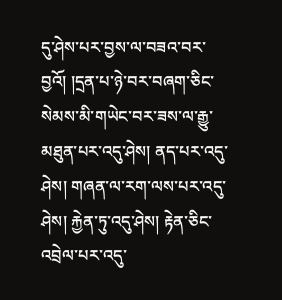དུ་ཤེས་པར་བྱས་ལ་བཟའ་བར་བྱའོ། །དྲན་པ་ཉེ་བར་བཞག་ཅིང་སེམས་མི་གཡེང་བར་ཟས་ལ་རྒྱུ་མཐུན་པར་འདུ་ཤེས། ནད་པར་འདུ་ཤེས། གཞན་ལ་རག་ལས་པར་འདུ་ཤེས། རྐྱེན་ཏུ་འདུ་ཤེས། རྟེན་ཅིང་འབྲེལ་པར་འདུ་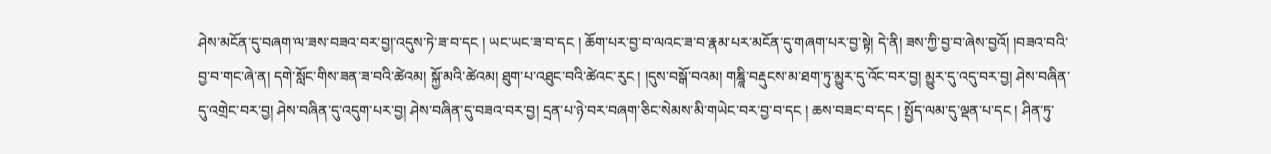ཤེས་མངོན་དུ་བཞག་ལ་ཟས་བཟའ་བར་བྱ།་འདུས་ཏེ་ཟ་བ་དང ། ཡང་ཡང་ཟ་བ་དང ། ཆོག་པར་བྱ་བ་ལའང་ཟ་བ་རྣམ་པར་མངོན་དུ་གཞག་པར་བྱ་སྟེ། དེ་ནི། ཟས་ཀྱི་བྱ་བ་ཞེས་བྱའོ། །བཟའ་བའི་བྱ་བ་གང་ཞེ་ན། དགེ་སློང་གིས་ཟན་ཟ་བའི་ཚེའམ། སྐྱོ་མའི་ཚེའམ། ཐུག་པ་འཐུང་བའི་ཚེའང་རུང ། །དུས་བསྒོ་བའམ། གཎྜཱི་བརྡུངས་མ་ཐག་ཏུ་མྱུར་དུ་འོང་བར་བྱ། མྱུར་དུ་འདུ་བར་བྱ། ཤེས་བཞིན་དུ་འགྲེང་བར་བྱ། ཤེས་བཞིན་དུ་འདུག་པར་བྱ། ཤེས་བཞིན་དུ་བཟའ་བར་བྱ། དྲན་པ་ཉེ་བར་བཞག་ཅིང་སེམས་མི་གཡེང་བར་བྱ་བ་དང ། ཆས་བཟང་བ་དང ། སྤྱོད་ལམ་དུ་ལྡན་པ་དང ། ཤིན་ཏུ་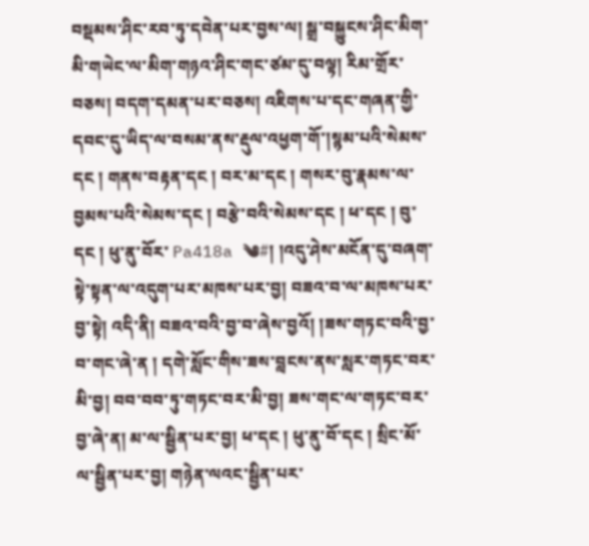བསྡམས་ཤིང་རབ་ཏུ་དབེན་པར་བྱས་ལ། སྒྲ་བསྐྱུངས་ཤིང་མིག་མི་གཡེང་ལ་མིག་གཉའ་ཤིང་གང་ཙམ་དུ་བལྟ། རིམ་གྲོར་བཅས། བདག་དམན་པར་བཅས། འཇིགས་པ་དང་གཞན་གྱི་དབང་དུ་ཡིད་ལ་བསམ་ནས་རྡུལ་འཕྱག་གོ་།སྙམ་པའི་སེམས་དང ། གནས་བརྟན་དང ། བར་མ་དང ། གསར་བུ་རྣམས་ལ་བྱམས་པའི་སེམས་དང ། བརྩེ་བའི་སེམས་དང ། ཕ་དང ། བུ་དང ། ཕུ་ནུ་བོར་ Pa418a ༄#། །འདུ་ཤེས་མངོན་དུ་བཞག་སྟེ་སྟན་ལ་འདུག་པར་མཁས་པར་བྱ། བཟའ་བ་ལ་མཁས་པར་བྱ་སྟེ། འདི་ནི། བཟའ་བའི་བྱ་བ་ཞེས་བྱའོ། །ཟས་གཏང་བའི་བྱ་བ་གང་ཞེ་ན ། དགེ་སློང་གིས་ཟས་བླངས་ནས་སླར་གཏང་བར་མི་བྱ། བབ་བབ་ཏུ་གཏང་བར་མི་བྱ། ཟས་གང་ལ་གཏང་བར་བྱ་ཞེ་ན། མ་ལ་སྦྱིན་པར་བྱ། ཕ་དང ། ཕུ་ནུ་བོ་དང ། སྲིང་མོ་ལ་སྦྱིན་པར་བྱ། གཉེན་ལའང་སྦྱིན་པར་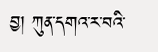བྱ། ཀུན་དགའ་ར་བའི་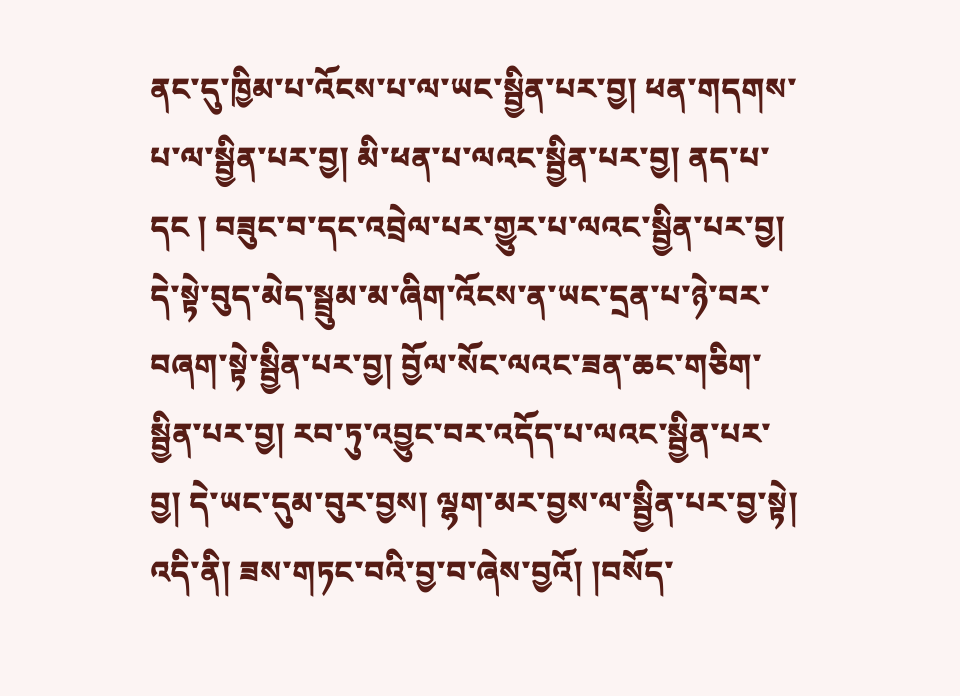ནང་དུ་ཁྱིམ་པ་འོངས་པ་ལ་ཡང་སྦྱིན་པར་བྱ། ཕན་གདགས་པ་ལ་སྦྱིན་པར་བྱ། མི་ཕན་པ་ལའང་སྦྱིན་པར་བྱ། ནད་པ་དང ། བཟུང་བ་དང་འབྲེལ་པར་གྱུར་པ་ལའང་སྦྱིན་པར་བྱ། དེ་སྟེ་བུད་མེད་སྦྲུམ་མ་ཞིག་འོངས་ན་ཡང་དྲན་པ་ཉེ་བར་བཞག་སྟེ་སྦྱིན་པར་བྱ། བྱོལ་སོང་ལའང་ཟན་ཆང་གཅིག་སྦྱིན་པར་བྱ། རབ་ཏུ་འབྱུང་བར་འདོད་པ་ལའང་སྦྱིན་པར་བྱ། དེ་ཡང་དུམ་བུར་བྱས། ལྷག་མར་བྱས་ལ་སྦྱིན་པར་བྱ་སྟེ། འདི་ནི། ཟས་གཏང་བའི་བྱ་བ་ཞེས་བྱའོ། །བསོད་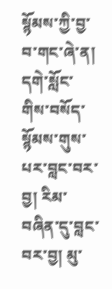སྙོམས་ཀྱི་བྱ་བ་གང་ཞེ་ན། དགེ་སློང་གིས་བསོད་སྙོམས་གུས་པར་བླང་བར་བྱ། རིམ་བཞིན་དུ་བླང་བར་བྱ། མུ་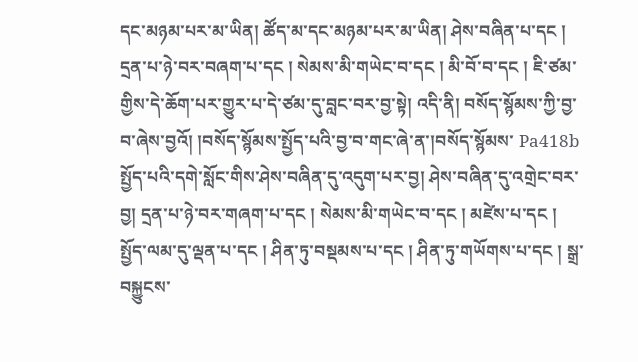དང་མཉམ་པར་མ་ཡིན། ཚོད་མ་དང་མཉམ་པར་མ་ཡིན། ཤེས་བཞིན་པ་དང ། དྲན་པ་ཉེ་བར་བཞག་པ་དང ། སེམས་མི་གཡེང་བ་དང ། མི་བོ་བ་དང ། ཇི་ཙམ་གྱིས་དེ་ཆོག་པར་གྱུར་པ་དེ་ཙམ་དུ་བླང་བར་བྱ་སྟེ། འདི་ནི། བསོད་སྙོམས་ཀྱི་བྱ་བ་ཞེས་བྱའོ། །བསོད་སྙོམས་སྤྱོད་པའི་བྱ་བ་གང་ཞེ་ན་།བསོད་སྙོམས་ Pa418b སྤྱོད་པའི་དགེ་སློང་གིས་ཤེས་བཞིན་དུ་འདུག་པར་བྱ། ཤེས་བཞིན་དུ་འགྲེང་བར་བྱ། དྲན་པ་ཉེ་བར་གཞག་པ་དང ། སེམས་མི་གཡེང་བ་དང ། མཛེས་པ་དང ། སྤྱོད་ལམ་དུ་ལྡན་པ་དང ། ཤིན་ཏུ་བསྡམས་པ་དང ། ཤིན་ཏུ་གཡོགས་པ་དང ། སྒྲ་བསྐྱུངས་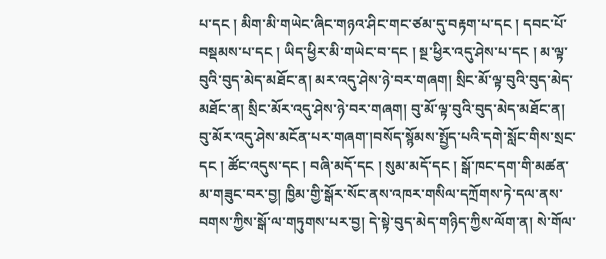པ་དང ། མིག་མི་གཡེང་ཞིང་གཉའ་ཤིང་གང་ཙམ་དུ་བརྟག་པ་དང ། དབང་པོ་བསྡམས་པ་དང ། ཡིད་ཕྱིར་མི་གཡེང་བ་དང ། སྔ་ཕྱིར་འདུ་ཤེས་པ་དང ། མ་ལྟ་བུའི་བུད་མེད་མཐོང་ན། མར་འདུ་ཤེས་ཉེ་བར་གཞག། སྲིང་མོ་ལྟ་བུའི་བུད་མེད་མཐོང་ན། སྲིང་མོར་འདུ་ཤེས་ཉེ་བར་གཞག། བུ་མོ་ལྟ་བུའི་བུད་མེད་མཐོང་ན། བུ་མོར་འདུ་ཤེས་མངོན་པར་གཞག་།བསོད་སྙོམས་སྤྱོད་པའི་དགེ་སློང་གིས་སྲང་དང ། ཚོང་འདུས་དང ། བཞི་མདོ་དང ། སུམ་མདོ་དང ། སྒོ་ཁང་དག་གི་མཚན་མ་གཟུང་བར་བྱ། ཁྱིམ་གྱི་སྒོར་སོང་ནས་འཁར་གསིལ་དཀྲོགས་ཏེ་དལ་ནས་བགས་ཀྱིས་སྒོ་ལ་གཏུགས་པར་བྱ། དེ་སྟེ་བུད་མེད་གཉིད་ཀྱིས་ལོག་ན། སེ་གོལ་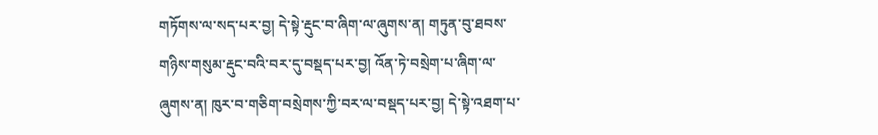གཏོགས་ལ་སད་པར་བྱ། དེ་སྟེ་རྡུང་བ་ཞིག་ལ་ཞུགས་ན། གཏུན་བུ་ཐབས་གཉིས་གསུམ་རྡུང་བའི་བར་དུ་བསྡད་པར་བྱ། འོན་ཏེ་བསྲེག་པ་ཞིག་ལ་ཞུགས་ན། ཁུར་བ་གཅིག་བསྲེགས་ཀྱི་བར་ལ་བསྡད་པར་བྱ། དེ་སྟེ་འཐག་པ་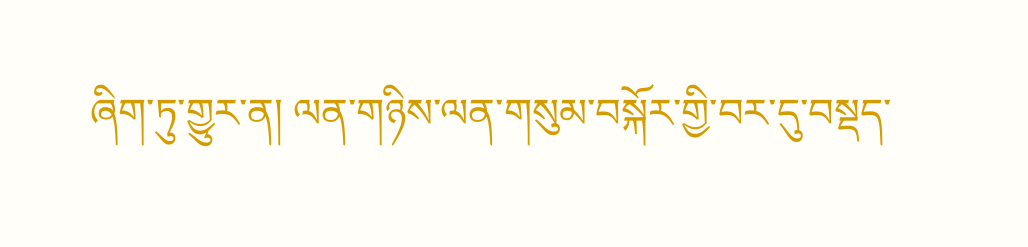ཞིག་ཏུ་གྱུར་ན། ལན་གཉིས་ལན་གསུམ་བསྐོར་གྱི་བར་དུ་བསྡད་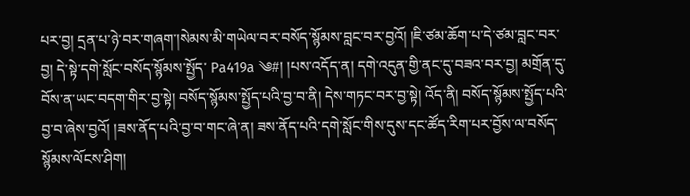པར་བྱ། དྲན་པ་ཉེ་བར་གཞག་།སེམས་མི་གཡེལ་བར་བསོད་སྙོམས་བླང་བར་བྱའོ། །ཇི་ཙམ་ཆོག་པ་དེ་ཙམ་བླང་བར་བྱ། དེ་སྟེ་དགེ་སློང་བསོད་སྙོམས་སྤྱོད་ Pa419a ༄#། །པས་འདོད་ན། དགེ་འདུན་གྱི་ནང་དུ་བཟའ་བར་བྱ། མགྲོན་དུ་བོས་ན་ཡང་བདག་གིར་བྱ་སྟེ། བསོད་སྙོམས་སྤྱོད་པའི་བྱ་བ་ནི། དེས་གཏང་བར་བྱ་སྟེ། འོད་ནི། བསོད་སྙོམས་སྤྱོད་པའི་བྱ་བ་ཞེས་བྱའོ། །ཟས་ནོད་པའི་བྱ་བ་གང་ཞེ་ན། ཟས་ནོད་པའི་དགེ་སློང་གིས་དུས་དང་ཚོད་རིག་པར་བྱོས་ལ་བསོད་སྙོམས་ལོངས་ཤིག།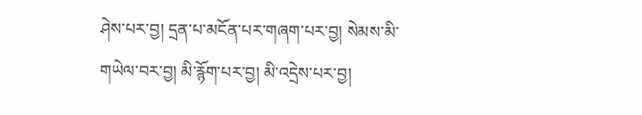ཤེས་པར་བྱ། དྲན་པ་མངོན་པར་གཞག་པར་བྱ། སེམས་མི་གཡེལ་བར་བྱ། མི་རྙོག་པར་བྱ། མི་འདྲེས་པར་བྱ།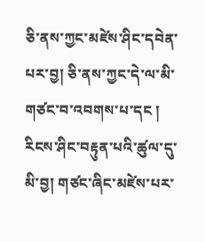ཅི་ནས་ཀྱང་མཛེས་ཤིང་དབེན་པར་བྱ། ཅི་ནས་ཀྱང་དེ་ལ་མི་གཙང་བ་འབགས་པ་དང ། རིངས་ཤིང་བརྟུན་པའི་ཚུལ་དུ་མི་བྱ། གཙང་ཞིང་མཛེས་པར་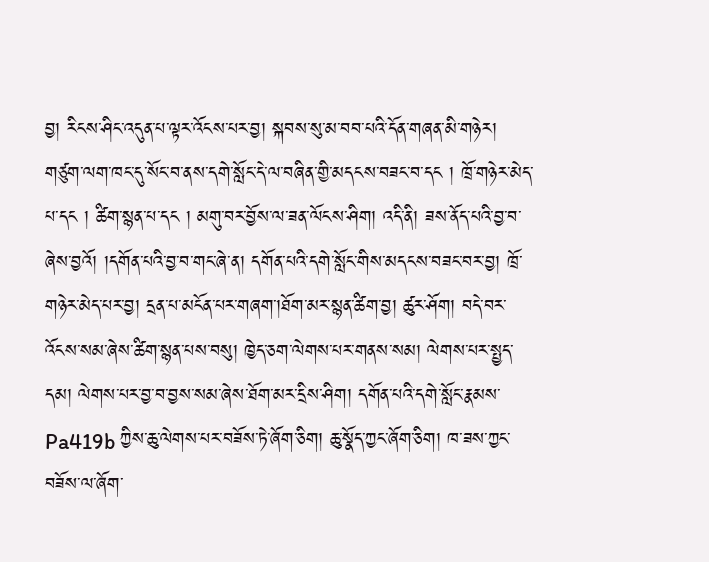བྱ། རིངས་ཤིང་འདུན་པ་ལྟར་འོངས་པར་བྱ། སྐབས་སུ་མ་བབ་པའི་དོན་གཞན་མི་གཉེར། གཙུག་ལག་ཁང་དུ་སོང་བ་ནས་དགེ་སློང་དེ་ལ་བཞིན་གྱི་མདངས་བཟང་བ་དང ། ཁྲོ་གཉེར་མེད་པ་དང ། ཚིག་སྙན་པ་དང ། མགུ་བར་བྱོས་ལ་ཟན་ལོངས་ཤིག། འདི་ནི། ཟས་ནོད་པའི་བྱ་བ་ཞེས་བྱའོ། །དགོན་པའི་བྱ་བ་གང་ཞེ་ན། དགོན་པའི་དགེ་སློང་གིས་མདངས་བཟང་བར་བྱ། ཁྲོ་གཉེར་མེད་པར་བྱ། དྲན་པ་མངོན་པར་གཞག་།ཐོག་མར་སྙན་ཚིག་བྱ། ཚུར་ཤོག། བདེ་བར་འོངས་སམ་ཞེས་ཚིག་སྙན་པས་བསུ། ཁྱེད་ཅག་ལེགས་པར་གནས་སམ། ལེགས་པར་སྤྱད་དམ། ལེགས་པར་བྱ་བ་བྱས་སམ་ཞེས་ཐོག་མར་དྲིས་ཤིག། དགོན་པའི་དགེ་སློང་རྣམས་ Pa419b ཀྱིས་ཆུ་ལེགས་པར་བཟོས་ཏེ་ཞོག་ཅིག། ཆུ་སྣོད་ཀྱང་ཞོག་ཅིག། ཁ་ཟས་ཀྱང་བཟོས་ལ་ཞོག་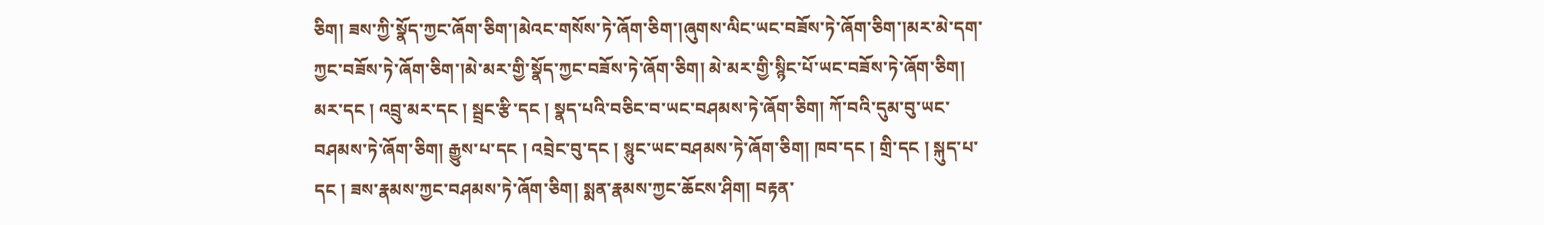ཅིག། ཟས་ཀྱི་སྣོད་ཀྱང་ཞོག་ཅིག་།མེའང་གསོས་ཏེ་ཞོག་ཅིག་།ཞུགས་ལིང་ཡང་བཟོས་ཏེ་ཞོག་ཅིག་།མར་མེ་དག་ཀྱང་བཟོས་ཏེ་ཞོག་ཅིག་།མེ་མར་གྱི་སྣོད་ཀྱང་བཟོས་ཏེ་ཞོག་ཅིག། མེ་མར་གྱི་སྙིང་པོ་ཡང་བཟོས་ཏེ་ཞོག་ཅིག། མར་དང ། འབྲུ་མར་དང ། སྦྲང་རྩི་དང ། སྣད་པའི་བཅིང་བ་ཡང་བཤམས་ཏེ་ཞོག་ཅིག། ཀོ་བའི་དུམ་བུ་ཡང་བཤམས་ཏེ་ཞོག་ཅིག། རྒྱུས་པ་དང ། འབྲེང་བུ་དང ། སྙུང་ཡང་བཤམས་ཏེ་ཞོག་ཅིག། ཁབ་དང ། གྲི་དང ། སྐུད་པ་དང ། ཟས་རྣམས་ཀྱང་བཤམས་ཏེ་ཞོག་ཅིག། སྨན་རྣམས་ཀྱང་ཆོངས་ཤིག། བརྟན་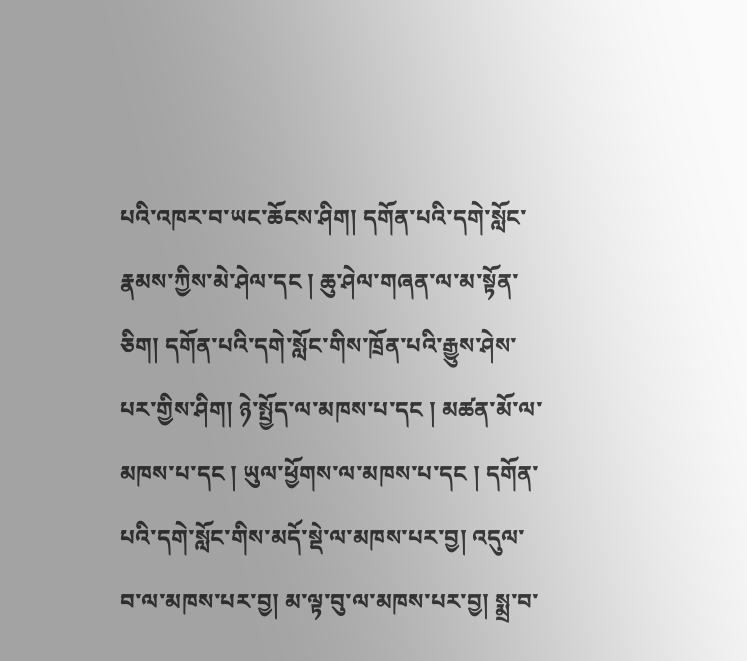པའི་འཁར་བ་ཡང་ཆོངས་ཤིག། དགོན་པའི་དགེ་སློང་རྣམས་ཀྱིས་མེ་ཤེལ་དང ། ཆུ་ཤེལ་གཞན་ལ་མ་སྟོན་ཅིག། དགོན་པའི་དགེ་སློང་གིས་ཁྲོན་པའི་རྒྱུས་ཤེས་པར་གྱིས་ཤིག། ཉེ་སྤྱོད་ལ་མཁས་པ་དང ། མཚན་མོ་ལ་མཁས་པ་དང ། ཡུལ་ཕྱོགས་ལ་མཁས་པ་དང ། དགོན་པའི་དགེ་སློང་གིས་མདོ་སྡེ་ལ་མཁས་པར་བྱ། འདུལ་བ་ལ་མཁས་པར་བྱ། མ་ལྟ་བུ་ལ་མཁས་པར་བྱ། སྨྲ་བ་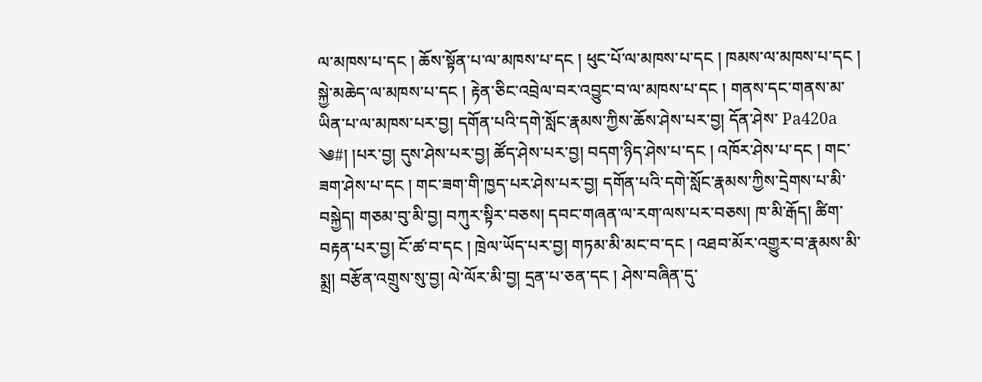ལ་མཁས་པ་དང ། ཆོས་སྟོན་པ་ལ་མཁས་པ་དང ། ཕུང་པོ་ལ་མཁས་པ་དང ། ཁམས་ལ་མཁས་པ་དང ། སྐྱེ་མཆེད་ལ་མཁས་པ་དང ། རྟེན་ཅིང་འབྲེལ་བར་འབྱུང་བ་ལ་མཁས་པ་དང ། གནས་དང་གནས་མ་ཡིན་པ་ལ་མཁས་པར་བྱ། དགོན་པའི་དགེ་སློང་རྣམས་ཀྱིས་ཆོས་ཤེས་པར་བྱ། དོན་ཤེས་ Pa420a ༄#། །པར་བྱ། དུས་ཤེས་པར་བྱ། ཚོད་ཤེས་པར་བྱ། བདག་ཉིད་ཤེས་པ་དང ། འཁོར་ཤེས་པ་དང ། གང་ཟག་ཤེས་པ་དང ། གང་ཟག་གི་ཁྱད་པར་ཤེས་པར་བྱ། དགོན་པའི་དགེ་སློང་རྣམས་ཀྱིས་དྲེགས་པ་མི་བསྐྱེད། གཅམ་བུ་མི་བྱ། བཀུར་སྟིར་བཅས། དབང་གཞན་ལ་རག་ལས་པར་བཅས། ཁ་མི་རྒོད། ཚིག་བརྟན་པར་བྱ། ངོ་ཚ་བ་དང ། ཁྲེལ་ཡོད་པར་བྱ། གཏམ་མི་མང་བ་དང ། འཐབ་མོར་འགྱུར་བ་རྣམས་མི་སྨྲ། བརྩོན་འགྲུས་སུ་བྱ། ལེ་ལོར་མི་བྱ། དྲན་པ་ཅན་དང ། ཤེས་བཞིན་དུ་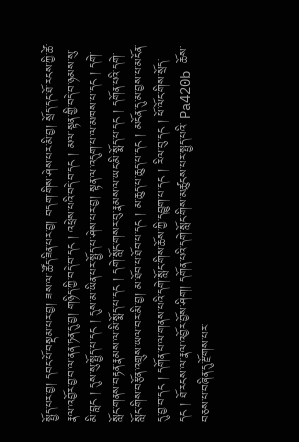སྤྱོད་པར་བྱ། དབང་པོ་བསྡམ་པར་བྱ། ཟས་ལ་ཚོད་ཟིན་པར་བྱ། བདག་གིས་ཤེས་པར་མི་བྱ། སྲོད་དང་ཐོ་རངས་ཀྱི་ཚེ་རྣལ་འབྱོར་བྱ་བ་ལ་ནན་ཏན་དུ་བྱ། གཉིད་ཀྱི་བདེ་བ་དང ། འཕྲེས་པའི་བདེ་བ་དང ། མལ་སྟན་གྱི་བདེ་བ་ཉམས་སུ་མི་བླང ། དུས་སུ་སྤྱོད་པ་དང ། དུས་མ་ཡིན་པར་སྤྱོད་པ་ཤེས་པར་བྱ། སྟན་ལ་འདུག་པ་ལ་མཁས་པ་དང ། དགེ་སློང་གནས་བརྟན་རྣམས་ལ་མི་སྨོད་པ་དང ། དགེ་སློང་གསར་བུ་རྣམས་ལ་ཡང་མི་སྨོད་པ་དང ། དགོན་པའི་དགེ་སློང་གིས་བརྩོན་འགྲུས་ཡལ་བར་མི་བྱ། མ་ཐོབ་པ་ཐོབ་པ་དང ། མ་ཆུད་པ་ཆུད་པ་དང ། མངོན་དུ་མ་བྱས་པ་མངོན་དུ་བྱ་བ་དང ། དགོན་པ་ལ་གནས་པའི་དགེ་སློང་གིས་ཆོས་ཀྱི་དབྱུག་པ་དང ། རིལ་བུ་དང ། ཕོ་ལོང་གིས་སྲོད་དང ། ཐོ་རངས་ལ་རྣལ་འབྱོར་བྱོས་ཤིག། དགོན་པའི་དགེ་སློང་གིས་མཚུངས་པར་སྤྱད་པའི་ Pa420b ཆོས་བཅས་པ་བཞིན་དུ་རྫོགས་པར་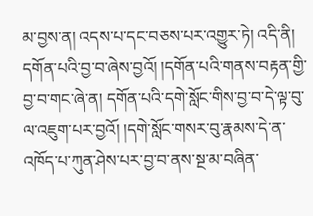མ་བྱས་ན། འདས་པ་དང་བཅས་པར་འགྱུར་ཏེ། འདི་ནི། དགོན་པའི་བྱ་བ་ཞེས་བྱའོ། །དགོན་པའི་གནས་བརྟན་གྱི་བྱ་བ་གང་ཞེ་ན། དགོན་པའི་དགེ་སློང་གིས་བྱ་བ་དེ་ལྟ་བུ་ལ་འཇུག་པར་བྱའོ། །དགེ་སློང་གསར་བུ་རྣམས་དེ་ན་འཁོད་པ་ཀུན་ཤེས་པར་བྱ་བ་ནས་སྔ་མ་བཞིན་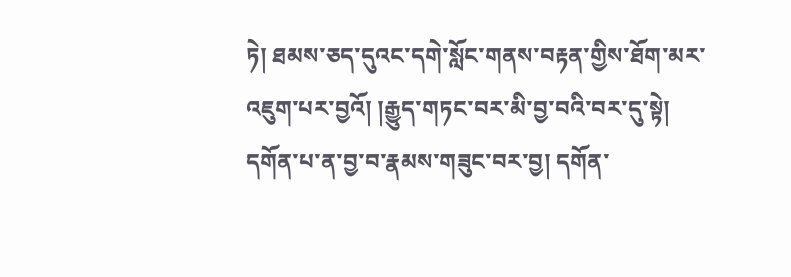ཏེ། ཐམས་ཅད་དུའང་དགེ་སློང་གནས་བརྟན་གྱིས་ཐོག་མར་འཇུག་པར་བྱའོ། །རྒྱུད་གཏང་བར་མི་བྱ་བའི་བར་དུ་སྟེ། དགོན་པ་ན་བྱ་བ་རྣམས་གཟུང་བར་བྱ། དགོན་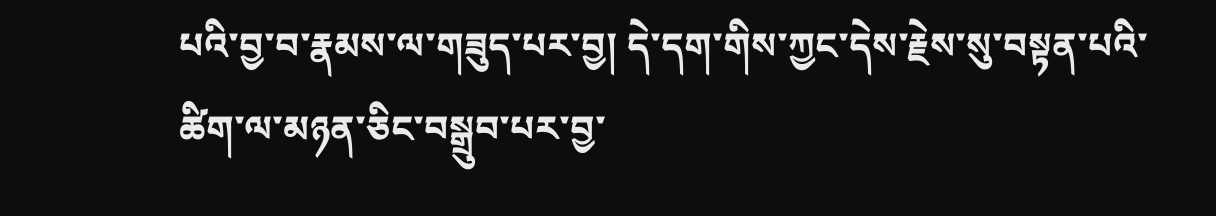པའི་བྱ་བ་རྣམས་ལ་གཟུད་པར་བྱ། དེ་དག་གིས་ཀྱང་དེས་རྗེས་སུ་བསྟན་པའི་ཚིག་ལ་མཉན་ཅིང་བསྒྲུབ་པར་བྱ་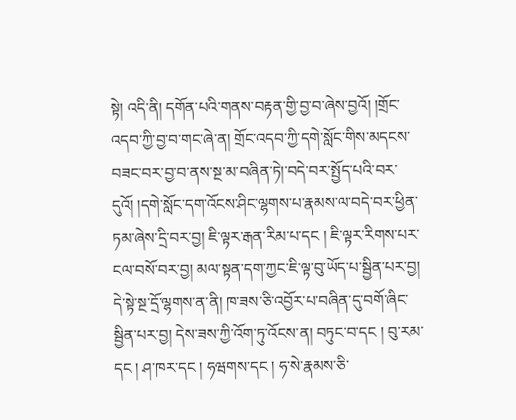སྟེ། འདི་ནི། དགོན་པའི་གནས་བརྟན་གྱི་བྱ་བ་ཞེས་བྱའོ། །གྲོང་འདབ་ཀྱི་བྱ་བ་གང་ཞེ་ན། གྲོང་འདབ་ཀྱི་དགེ་སློང་གིས་མདངས་བཟང་བར་བྱ་བ་ནས་སྔ་མ་བཞིན་ཏེ།་བདེ་བར་སྤྱོད་པའི་བར་དུའོ། །དགེ་སློང་དག་འོངས་ཤིང་ལྷགས་པ་རྣམས་ལ་བདེ་བར་ཕྱིན་ཏམ་ཞེས་དྲི་བར་བྱ། ཇི་ལྟར་རྒན་རིམ་པ་དང ། ཇི་ལྟར་རིགས་པར་ངལ་བསོ་བར་བྱ། མལ་སྟན་དག་ཀྱང་ཇི་ལྟ་བུ་ཡོད་པ་སྦྱིན་པར་བྱ། དེ་སྟེ་སྔ་དྲོ་ལྷགས་ན་ནི། ཁ་ཟས་ཅི་འབྱོར་པ་བཞིན་དུ་བགོ་ཞིང་སྦྱིན་པར་བྱ། དེས་ཟས་ཀྱི་འོག་ཏུ་འོངས་ན། བཏུང་བ་དང ། བུ་རམ་དང ། ཤ་ཁར་དང ། ཧཝགས་དང ། ཧ་སེ་རྣམས་ཅི་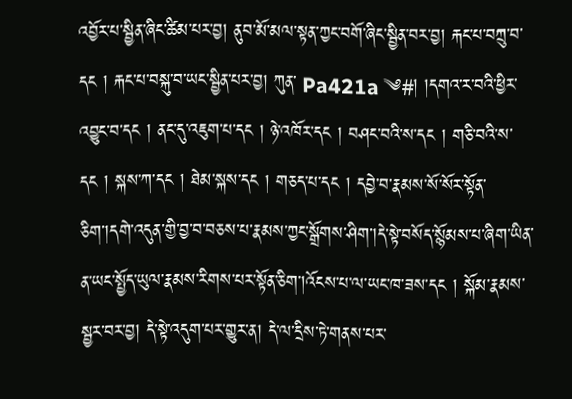འབྱོར་པ་སྦྱིན་ཞིང་ཚིམ་པར་བྱ། ནུབ་མོ་མལ་སྟན་ཀྱང་བགོ་ཞིང་སྦྱིན་བར་བྱ། རྐང་པ་བཀྲུ་བ་དང ། རྐང་པ་བསྐུ་བ་ཡང་སྦྱིན་པར་བྱ། ཀུན་ Pa421a ༄#། །དགའ་ར་བའི་ཕྱིར་འབྱུང་བ་དང ། ནང་དུ་འཇུག་པ་དང ། ཉེ་འཁོར་དང ། བཤང་བའི་ས་དང ། གཅི་བའི་ས་དང ། སྐས་ཀ་དང ། ཐེམ་སྐས་དང ། གཅད་པ་དང ། དབྱེ་བ་རྣམས་སོ་སོར་སྟོན་ཅིག་།དགེ་འདུན་གྱི་བྱ་བ་བཅས་པ་རྣམས་ཀྱང་སྒྲོགས་ཤིག་།དེ་སྟེ་བསོད་སྙོམས་པ་ཞིག་ཡིན་ན་ཡང་སྤྱོད་ཡུལ་རྣམས་རིགས་པར་སྟོན་ཅིག་།འོངས་པ་ལ་ཡང་ཁ་ཟས་དང ། སྐོམ་རྣམས་སྦྱར་བར་བྱ། དེ་སྟེ་འདུག་པར་གྱུར་ན། དེ་ལ་དྲིས་ཏེ་གནས་པར་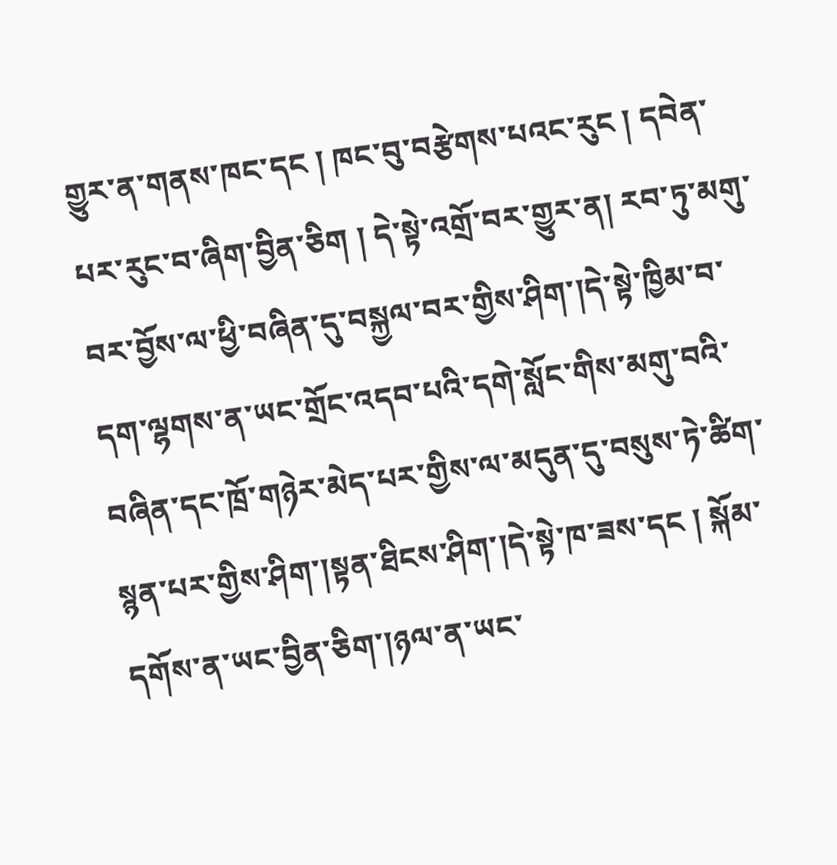གྱུར་ན་གནས་ཁང་དང ། ཁང་བུ་བརྩེགས་པའང་རུང ། དབེན་པར་རུང་བ་ཞིག་བྱིན་ཅིག ། དེ་སྟེ་འགྲོ་བར་གྱུར་ན། རབ་ཏུ་མགུ་བར་བྱོས་ལ་ཕྱི་བཞིན་དུ་བསྐྱལ་བར་གྱིས་ཤིག་།དེ་སྟེ་ཁྱིམ་བ་དག་ལྷགས་ན་ཡང་གྲོང་འདབ་པའི་དགེ་སློང་གིས་མགུ་བའི་བཞིན་དང་ཁྲོ་གཉེར་མེད་པར་གྱིས་ལ་མདུན་དུ་བསུས་ཏེ་ཚིག་སྙན་པར་གྱིས་ཤིག་།སྟན་ཐིངས་ཤིག་།དེ་སྟེ་ཁ་ཟས་དང ། སྐོམ་དགོས་ན་ཡང་བྱིན་ཅིག་།ཉལ་ན་ཡང་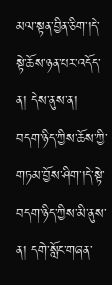མལ་སྟན་བྱིན་ཅིག་།དེ་སྟེ་ཆོས་ཉན་པར་འདོད་ན། དེས་ནུས་ན། བདག་ཉིད་ཀྱིས་ཆོས་ཀྱི་གཏམ་བྱོས་ཤིག་།དེ་སྟེ་བདག་ཉིད་ཀྱིས་མི་ནུས་ན། དགེ་སློང་གཞན་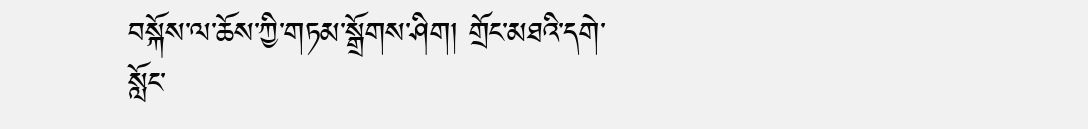བསྐོས་ལ་ཆོས་ཀྱི་གཏམ་སྒྲོགས་ཤིག། གྲོང་མཐའི་དགེ་སློང་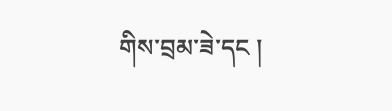གིས་བྲམ་ཟེ་དང །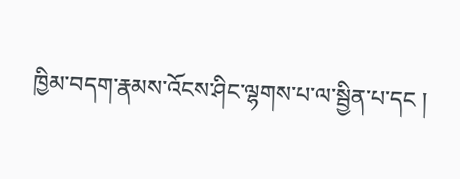ཁྱིམ་བདག་རྣམས་འོངས་ཤིང་ལྷགས་པ་ལ་སྦྱིན་པ་དང །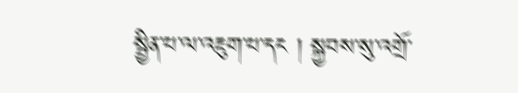སྦྱིན་པ་ལ་འཇུག་པ་དང ། སྐྱབས་སུ་འགྲོ་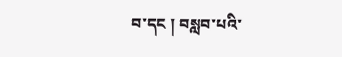བ་དང ། བསླབ་པའི་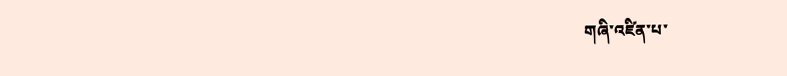གཞི་འཛིན་པ་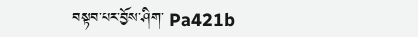བསྟབ་པར་བྱོས་ཤིག་ Pa421b